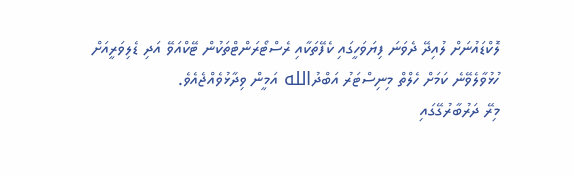ލޮކްޑައުނަށް ލުއިދޭ ދެވަނަ ފިޔަވަހީގައި ކެފޭތަކާއި ރެސްޓޯރަންޓްތަކުން ޓޭކްއަވޭ އަދި ޑެލިވަރީއަށް ހުޅުވާލެވޭނެ ކަމަށް ހެލްތް މިނިސްޓަރު އަބްދުالله އަމީން ވިދާޅުވެއްޖެއެވެ.
މިރޭ ދަރުބާރުގޭގައި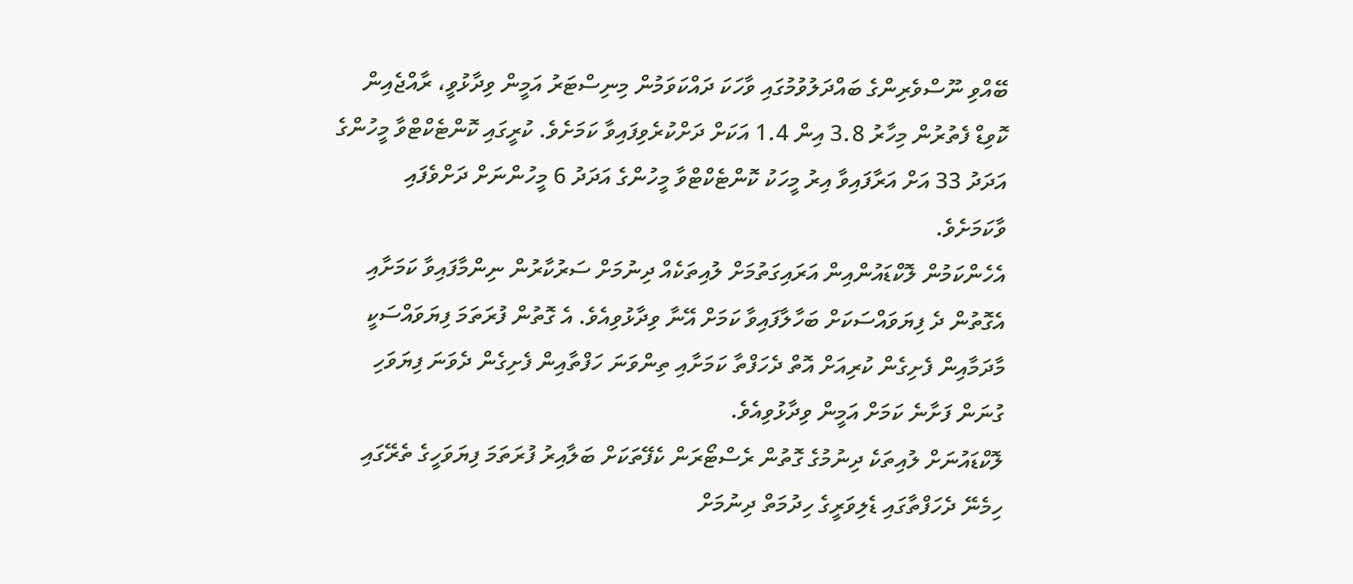ބޭއްވި ނޫސްވެރިންގެ ބައްދަލުވުމުގައި ވާހަކަ ދައްކަވަމުން މިނިސްޓަރު އަމީން ވިދާޅުވީ، ރާއްޖެއިން ކޮވިޑް ފެތުރުން މިހާރު 3.8 އިން 1.4 އަކަށް ދަށްކުރެވިފައިވާ ކަމަށެވެ. ކުރީގައި ކޮންޓެކްޓްވާ މީހުންގެ އަދަދު 33 އަށް އަރާފައިވާ އިރު މީހަކު ކޮންޓެކްޓްވާ މީހުންގެ އަދަދު 6 މީހުންނަށް ދަށްވެފައި ވާކަމަށެވެ.
އެހެންކަމުން ލޮކްޑައުންއިން އަރައިގަތުމަށް ލުއިތަކެއް ދިނުމަށް ސަރުކާރުން ނިންމާފައިވާ ކަމަށާއި އެގޮތުން ދެ ފިޔަވައްސަކަށް ބަހާލާފައިވާ ކަމަށް އޭނާ ވިދާޅުވިއެވެ. އެ ގޮތުން ފުރަތަމަ ފިޔަވައްސަކީ މާދަމާއިން ފެށިގެން ކުރިއަށް އޮތް ދެހަފްތާ ކަމަށާއި ތިންވަނަ ހަފްތާއިން ފެށިގެން ދެވަނަ ފިޔަވަހި ގުނަން ފަށާނެ ކަމަށް އަމީން ވިދާޅުވިއެވެ.
ލޮކްޑައުނަށް ލުއިތަކެ ދިނުމުގެ ގޮތުން ރެސްޓޯރަން ކެފޭތަކަށް ބަލާއިރު ފުރަތަމަ ފިޔަވަހީގެ ތެރޭގައި ހިމެނޭ ދެހަފްތާގައި ޑެލިވަރީގެ ހިދުމަތް ދިނުމަށް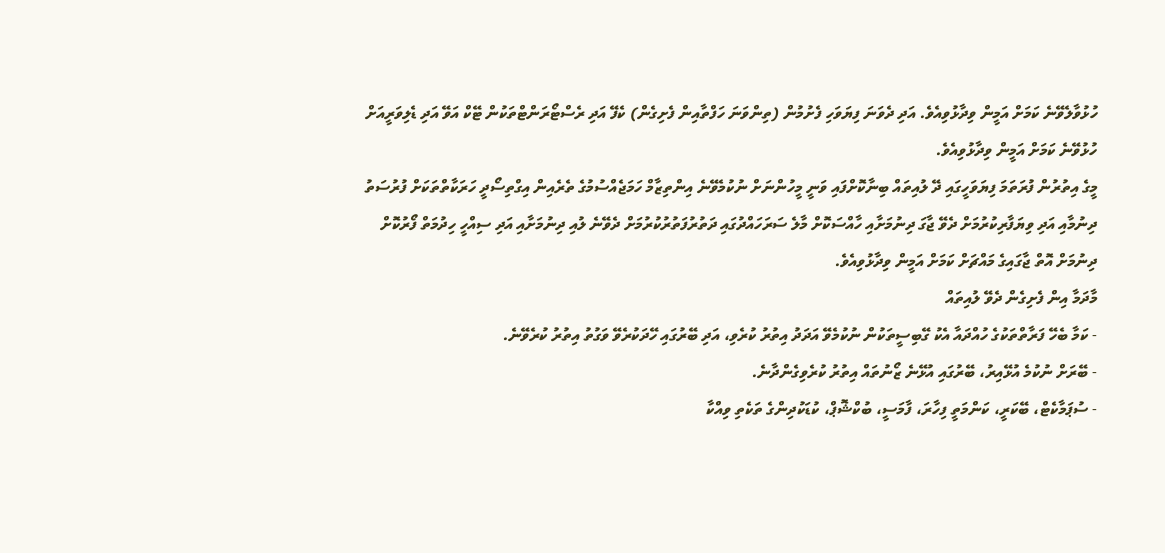ހުޅުވާލެވޭނެ ކަމަށް އަމީން ވިދާޅުވިއެވެ. އަދި ދެވަނަ ފިޔަވަހި ފެށުމުން (ތިންވަނަ ހަފްތާއިން ފެށިގެން) ކެފޭ އަދި ރެސްޓޯރަންޓްތަކުން ޓޭކް އަވޭ އަދި ޑެލިވަރީއަށް ހުޅުވޭނެ ކަމަށް އަމީން ވިދާޅުވިއެވެ.
މީގެ އިތުރުން ފުރަތަމަ ފިޔަވަހީގައި ދޭ ލުއިތައް ބިނާކޮށްފައި ވަނީ މީހުންނަށް ނުކުމެވޭނެ އިންތިޒާމް ހަމަޖެއްސުމުގެ ތެރެއިން އިގްތިސޯދީ ހަރަކާތްތަކަށް ފުރުސަތު ދިނުމާއި އަދި ވިޔަފާރިކުރުމަށް ދެވޭ ޖާގަ ދިނުމަށާއި ހާއްސަކޮށް މާލެ ސަރަހައްދުގައި ދަތުރުފަތުރުކުރުމަށް ދެވޭނެ ލުއި ދިނުމަށާއި އަދި ސިއްހީ ހިދުމަތް ފޯރުކޮށް ދިނުމަށް އޮތް ޖާގައިގެ މައްޗަށް ކަމަށް އަމީން ވިދާޅުވިއެވެ.
މާދަމާ އިން ފެށިގެން ދެވޭ ލުއިތައް
- ކަމާ ބެހޭ ފަރާތްތަކުގެ ހުއްދައާ އެކު ގޭބިސީތަކުން ނުކުމެވޭ އަދަދު އިތުރު ކުރެވި، އަދި ބޭރުގައި ހޭދަކުރެވޭ ވަގުތު އިތުރު ކުރެވޭނެ.
- ބޭރަށް ނުކުމެ އުޅޭއިރު، ބޭރުގައި އުޅޭނެ ޒޯނުތައް އިތުރު ކުރެވިގެންދާނެ.
- ސުޕަމާކެޓް، ބޭކަރީ، ކަންމަތީ ފިހާރަ، ފާމަސީ، ބުކްޝޮޕް، ކުޑަކުދިންގެ ތަކެތި ވިއްކާ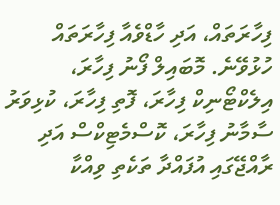ފިހާރަތައް، އަދި ހާޑްވެއާ ފިހާރަތައް ހުޅުވޭނެ. މޮބައިލް ފޯނު ފިހާރަ، އިލެކްޓޯނިކް ފިހާރަ، ފޮތި ފިހާރަ، ކުޅިވަރު ސާމާނު ފިހާރަ، ކޮސްމެޓިކްސް އަދި ރާއްޖޭގައި އުފައްދާ ތަކެތި ވިއްކާ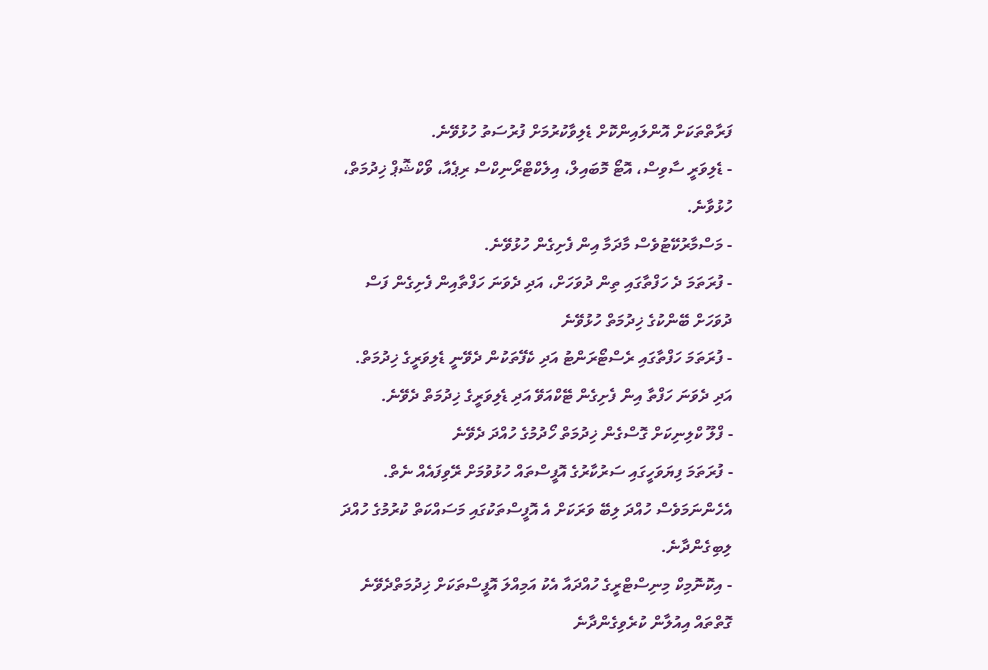ފަރާތްތަކަށް އޮންލައިންކޮށް ޑެލިވާކުރުމަށް ފުރުސަތު ހުޅުވޭނެ.
- ޑެލިވަރީ ސާވިސް، އޮޓޯ މޮބައިލް، އިލެކްޓްރޯނިކްސް ރިޕެއާ، ވޯކްޝޮޕް ޚިދުމަތް، ހުޅުވާނެ.
- މަސްމާރުކޭޓުވެސް މާދަމާ އިން ފެށިގެން ހުޅުވޭނެ.
- ފުރަތަމަ ދެ ހަފްތާގައި ތިން ދުވަހަށް، އަދި ދެވަނަ ހަފްތާއިން ފެށިގެން ފަސް ދުވަހަށް ބޭންކުގެ ޚިދުމަތް ހުޅުވޭނެ
- ފުރަތަމަ ހަފްތާގައި ރެސްޓޯރަންޓު އަދި ކެފޭތަކުން ދެވޭނީ ޑެލިވަރީގެ ޚިދުމަތް. އަދި ދެވަނަ ހަފްތާ އިން ފެށިގެން ޓޭކްއަވޭ އަދި ޑެލިވަރީގެ ޚިދުމަތް ދެވޭނެ.
- ފްލޫ ކްލިނިކަށް ގޮސްގެން ޚިދުމަތް ހޯދުމުގެ ހުއްދަ ދެވޭނެ
- ފުރަތަމަ ފިޔަވަހީގައި ސަރުކާރުގެ އޮފީސްތައް ހުޅުވުމަށް ރޭވިފައެއް ނެތް. އެހެންނަމަވެސް ހުއްދަ ލިބޭ ވަރަކަށް އެ އޮފީސްތަކުގައި މަސައްކަތް ކުރުމުގެ ހުއްދަ ލިބިގެންދާނެ.
- އިކޮނޮމިކް މިނިސްޓްރީގެ ހުއްދައާ އެކު އަމިއްލަ އޮފީސްތަކަށް ޚިދުމަތްދެވޭނެ ގޮތްތައް އިއުލާން ކުރެވިގެންދާނެ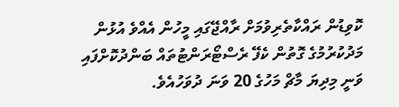ކޮވިޑުން ރައްކާތެރިވުމަށް ރާއްޖޭގައި މީހުން އެއްވެ އުޅުން މަދުކުރުމުގެ ގޮތުން ކެފޭ ރެސްޓޯރަންޓުތައް ބަންދުކޮށްފައި ވަނީ މިދިޔަ މާޗް މަހުގެ 20 ވަނަ ދުވަހުއެވެ.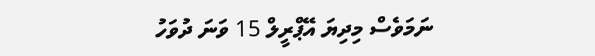ނަމަވެސް މިދިޔަ އޭޕްރީލް 15 ވަނަ ދުވަހު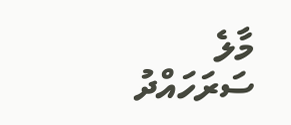މާލެ ސަރަހައްދު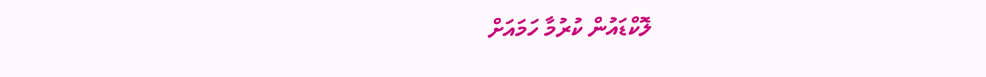ލޮކްޑައުން ކުރުމާ ހަމައަށް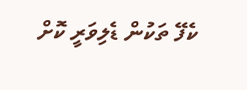ކެފޭ ތަކުން ޑެލިވަރީ ކޮށް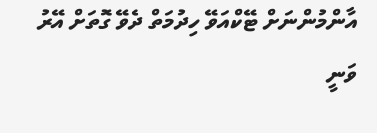އާންމުންނަށް ޓޭކްއަވޭ ހިދުމަތް ދެވޭ ގޮތަށް އޭރު ވަނީ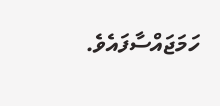ހަމަޖައްސާފައެވެ.